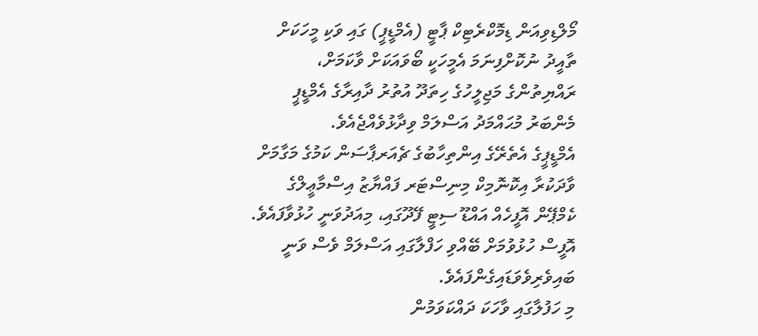މޯލްޑިވިއަން ޑިމޮކްރެޓިކް ޕާޓީ (އެމްޑީޕީ) ގައި ވަކި މީހަކަށް ތާއީދު ނުކޮށްފިނަމަ އެމީހަކީ ބޯވައަކަށް ވާކަމަށް، ރައްޔިތުންގެ މަޖިލީހުގެ ހިތަދޫ އުތުރު ދާއިރާގެ އެމްޑީޕީ މެންބަރު މުޙައްމަދު އަސްލަމް ވިދާޅުވެއްޖެއެވެ.
އެމްޑީޕީގެ އެތެރޭގެ އިންތިހާބުގެ ޗެއަރޕާސަން ކަމުގެ މަގާމަށް ވާދަކުރާ އިކޮނޮމިކް މިނިސްޓަރ ފައްޔާޒު އިސްމާޢީލްގެ ކެމްޕޭން އޮފީހެއް އައްޑޫ ސިޓީ ފޭދޫގައި، މިއަދުވަނީ ހުޅުވާފައެވެ. އޮފީސް ހުޅުވުމަށް ބޭއްވި ހަފްލާގައި އަސްލަމް ވެސް ވަނީ ބައިވެރިވެވަޑައިގެންފައެވެ.
މި ހަފުލާގައި ވާހަކަ ދައްކަވަމުން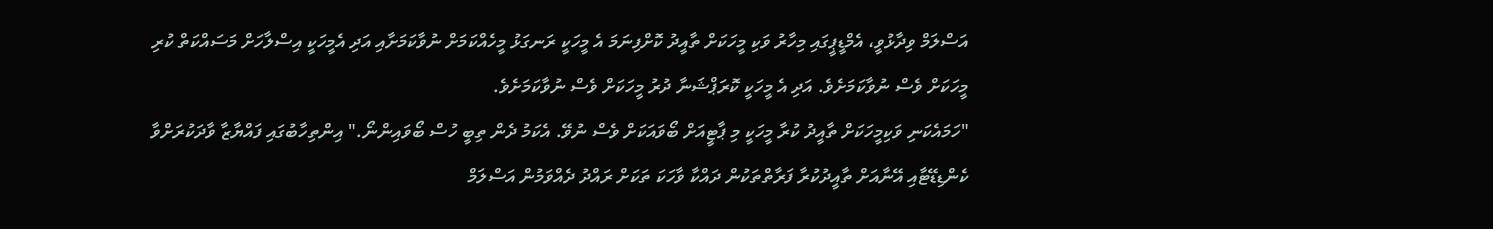އަސްލަމް ވިދާޅުވީ، އެމްޑީޕީގައި މިހާރު ވަކި މީހަކަށް ތާއީދު ކޮށްފިނަމަ އެ މީހަކީ ރަނގަޅު މީހެއްކަމަށް ނުވާކަމަށާއި އަދި އެމީހަކީ އިސްލާހަށް މަސައްކަތް ކުރި މީހަކަށް ވެސް ނުވާކަމަށެވެ. އަދި އެ މީހަކީ ކޮރަޕްޝަނާ ދުރު މީހަކަށް ވެސް ނުވާކަމަށެވެ.
"ހަމައެކަނި ވަކިމީހަކަށް ތާއީދު ކުރާ މީހަކީ މި ޕާޓީއަށް ބޯވައަކަށް ވެސް ނުވޭ. އެކަމު ދެން ތިބީ ހުސް ބޯވައިންނޯ." އިންތިހާބުގައި ފައްޔާޒާ ވާދަކުރަށްވާ ކެންޑިޑޭޓާއި އޭނާއަށް ތާއީދުކުރާ ފަރާތްތަކުން ދައްކާ ވާހަކަ ތަކަށް ރައްދު ދެއްވަމުން އަސްލަމް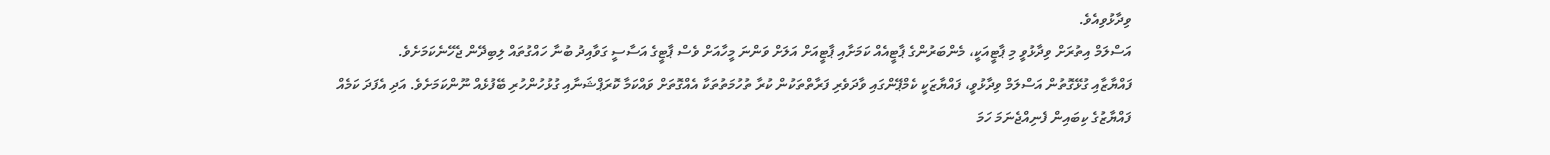ވިދާޅުވިއެވެ.
އަސްލަމް އިތުރަށް ވިދާޅުވީ މި ޕާޓީއަކީ، މެންބަރުންގެ ޕާޓީއެއް ކަމަށާއި ޕާޓީއަށް އަލަށް ވަންނަ މީހާއަށް ވެސް ޕާޓީގެ އަސާސީ ގަވާއިދު ބުނާ ހައްގުތައް ލިބިދޭން ޖެހޭނެކަމަށެވެ.
ފައްޔާޒާއި ގުޅޭގޮތުން އަސްލަމް ވިދާޅުވީ، ފައްޔާޒަކީ ކެމްޕޭންގައި ވާދަވެރި ފަރާތްތަކުން ކުރާ ތުހުމަތުތަކާ އެއްގޮތަށް ވައްކަމާ ކޮރަޕްޝަނާއި ގުޅުހުންހުރި ބޭފުޅެއް ނޫންކަމަށެވެ. އަދި އެފަދަ ކަމެއް ފައްޔާޒުގެ ކިބައިން ފެނިއްޖެނަމަ ހަމަ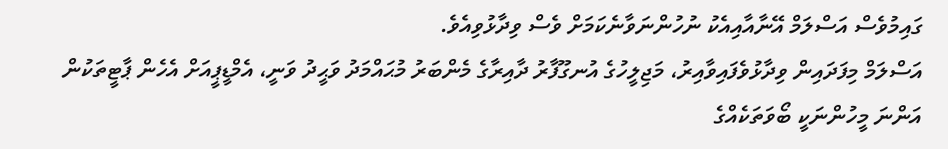ގައިމުވެސް އަސްލަމް އޭނާއާއިއެކު ނުހުންނަވާނެކަމަށް ވެސް ވިދާޅުވިއެވެ.
އަސްލަމް މިފަދައިން ވިދާޅުވެފައިވާއިރު، މަޖިލީހުގެ އުނގޫފާރު ދާއިރާގެ މެންބަރު މުޙައްމަދު ވަޙީދު ވަނީ، އެމްޑީޕީއަށް އެހެން ޕާޓީތަކުން އަންނަ މީހުންނަކީ ބޯވަތަކެއްގެ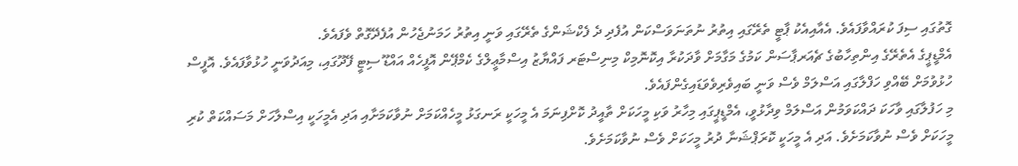ގޮތުގައި ސިފަ ކުރައްވާފައެވެ. އެއާއިއެކު ޕާޓީ ތެރޭގައި އިތުރު ނުތަނަވަސްކަން އުފެދި ދެ ފެކްޝަންގެ ތެރޭގައި ވަނީ އިތުރު ހަމަނުޖެހުން އުފެދޭގޮތް ވެފައެވެ.
އެމްޑީޕީގެ އެތެރޭގެ އިންތިހާބުގެ ޗެއަރޕާސަން ކަމުގެ މަގާމަށް ވާދަކުރާ އިކޮނޮމިކް މިނިސްޓަރ ފައްޔާޒު އިސްމާޢީލްގެ ކެމްޕޭން އޮފީހެއް އައްޑޫ ސިޓީ ފޭދޫގައި، މިއަދުވަނީ ހުޅުވާފައެވެ. އޮފީސް ހުޅުވުމަށް ބޭއްވި ހަފްލާގައި އަސްލަމް ވެސް ވަނީ ބައިވެރިވެވަޑައިގެންފައެވެ.
މި ހަފުލާގައި ވާހަކަ ދައްކަވަމުން އަސްލަމް ވިދާޅުވީ، އެމްޑީޕީގައި މިހާރު ވަކި މީހަކަށް ތާއީދު ކޮށްފިނަމަ އެ މީހަކީ ރަނގަޅު މީހެއްކަމަށް ނުވާކަމަށާއި އަދި އެމީހަކީ އިސްލާހަށް މަސައްކަތް ކުރި މީހަކަށް ވެސް ނުވާކަމަށެވެ. އަދި އެ މީހަކީ ކޮރަޕްޝަނާ ދުރު މީހަކަށް ވެސް ނުވާކަމަށެވެ.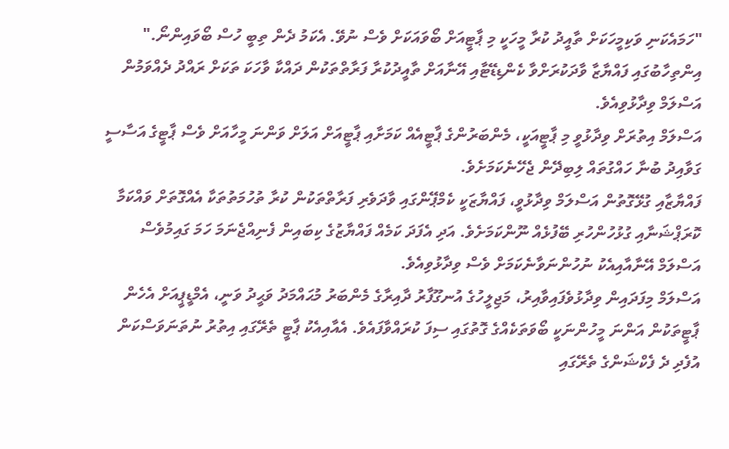"ހަމައެކަނި ވަކިމީހަކަށް ތާއީދު ކުރާ މީހަކީ މި ޕާޓީއަށް ބޯވައަކަށް ވެސް ނުވޭ. އެކަމު ދެން ތިބީ ހުސް ބޯވައިންނޯ." އިންތިހާބުގައި ފައްޔާޒާ ވާދަކުރަށްވާ ކެންޑިޑޭޓާއި އޭނާއަށް ތާއީދުކުރާ ފަރާތްތަކުން ދައްކާ ވާހަކަ ތަކަށް ރައްދު ދެއްވަމުން އަސްލަމް ވިދާޅުވިއެވެ.
އަސްލަމް އިތުރަށް ވިދާޅުވީ މި ޕާޓީއަކީ، މެންބަރުންގެ ޕާޓީއެއް ކަމަށާއި ޕާޓީއަށް އަލަށް ވަންނަ މީހާއަށް ވެސް ޕާޓީގެ އަސާސީ ގަވާއިދު ބުނާ ހައްގުތައް ލިބިދޭން ޖެހޭނެކަމަށެވެ.
ފައްޔާޒާއި ގުޅޭގޮތުން އަސްލަމް ވިދާޅުވީ، ފައްޔާޒަކީ ކެމްޕޭންގައި ވާދަވެރި ފަރާތްތަކުން ކުރާ ތުހުމަތުތަކާ އެއްގޮތަށް ވައްކަމާ ކޮރަޕްޝަނާއި ގުޅުހުންހުރި ބޭފުޅެއް ނޫންކަމަށެވެ. އަދި އެފަދަ ކަމެއް ފައްޔާޒުގެ ކިބައިން ފެނިއްޖެނަމަ ހަމަ ގައިމުވެސް އަސްލަމް އޭނާއާއިއެކު ނުހުންނަވާނެކަމަށް ވެސް ވިދާޅުވިއެވެ.
އަސްލަމް މިފަދައިން ވިދާޅުވެފައިވާއިރު، މަޖިލީހުގެ އުނގޫފާރު ދާއިރާގެ މެންބަރު މުޙައްމަދު ވަޙީދު ވަނީ، އެމްޑީޕީއަށް އެހެން ޕާޓީތަކުން އަންނަ މީހުންނަކީ ބޯވަތަކެއްގެ ގޮތުގައި ސިފަ ކުރައްވާފައެވެ. އެއާއިއެކު ޕާޓީ ތެރޭގައި އިތުރު ނުތަނަވަސްކަން އުފެދި ދެ ފެކްޝަންގެ ތެރޭގައި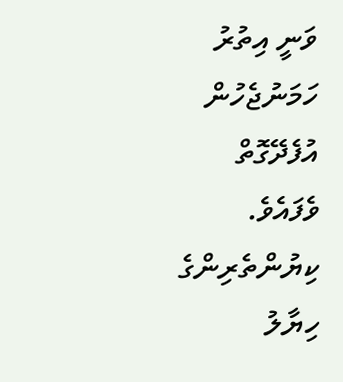ވަނީ އިތުރު ހަމަނުޖެހުން އުފެދޭގޮތް ވެފައެވެ.
ކިޔުންތެރިންގެ ހިޔާލު